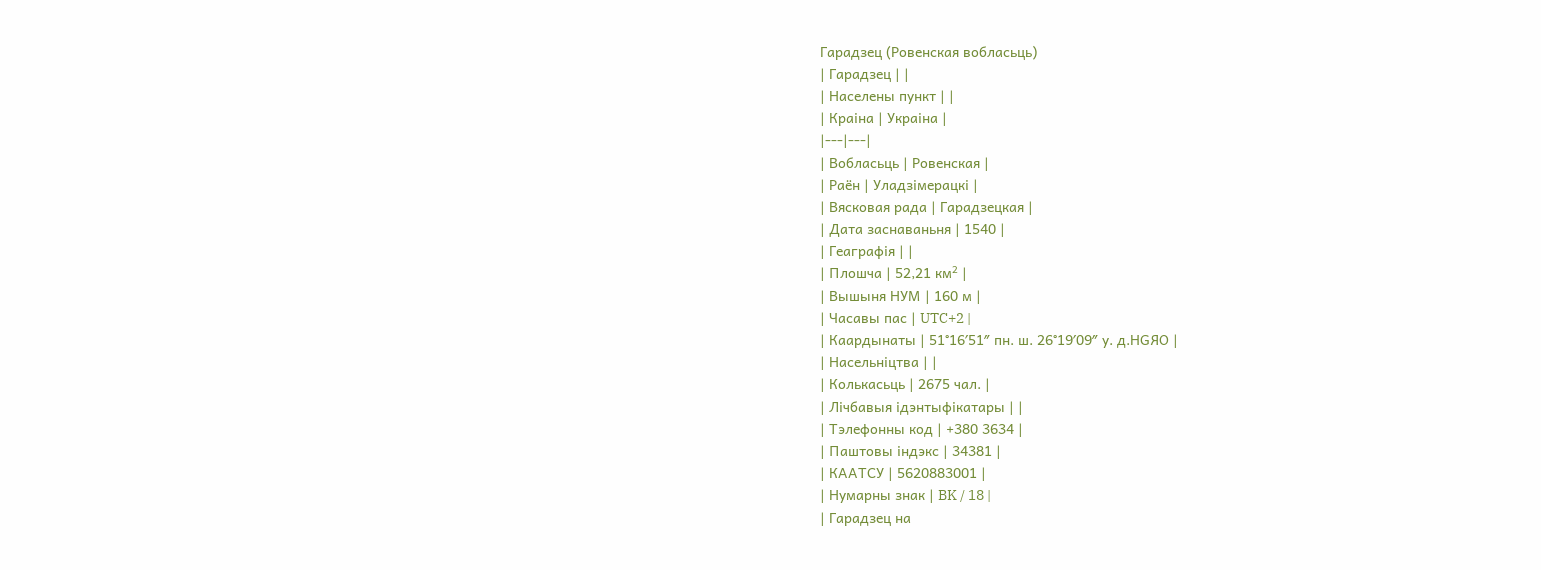Гарадзец (Ровенская вобласьць)
| Гарадзец | |
| Населены пункт | |
| Краіна | Украіна |
|---|---|
| Вобласьць | Ровенская |
| Раён | Уладзімерацкі |
| Вясковая рада | Гарадзецкая |
| Дата заснаваньня | 1540 |
| Геаграфія | |
| Плошча | 52,21 км² |
| Вышыня НУМ | 160 м |
| Часавы пас | UTC+2 |
| Каардынаты | 51°16′51″ пн. ш. 26°19′09″ у. д.HGЯO |
| Насельніцтва | |
| Колькасьць | 2675 чал. |
| Лічбавыя ідэнтыфікатары | |
| Тэлефонны код | +380 3634 |
| Паштовы індэкс | 34381 |
| КААТСУ | 5620883001 |
| Нумарны знак | BK / 18 |
| Гарадзец на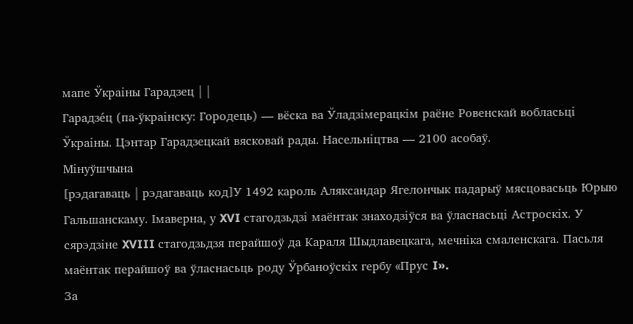мапе Ўкраіны Гарадзец | |
Гарадзе́ц (па-ўкраінску: Городець) — вёска ва Ўладзімерацкім раёне Ровенскай вобласьці Ўкраіны. Цэнтар Гарадзецкай вясковай рады. Насельніцтва — 2100 асобаў.
Мінуўшчына
[рэдагаваць | рэдагаваць код]У 1492 кароль Аляксандар Ягелончык падарыў мясцовасьць Юрыю Гальшанскаму. Імаверна, у XVI стагодзьдзі маёнтак знаходзіўся ва ўласнасьці Астроскіх. У сярэдзіне XVIII стагодзьдзя перайшоў да Караля Шыдлавецкага, мечніка смаленскага. Пасьля маёнтак перайшоў ва ўласнасьць роду Ўрбаноўскіх гербу «Прус I».
За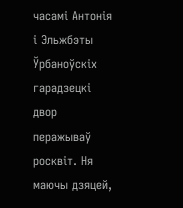часамі Антонія і Эльжбэты Ўрбаноўскіх гарадзецкі двор перажываў росквіт. Ня маючы дзяцей,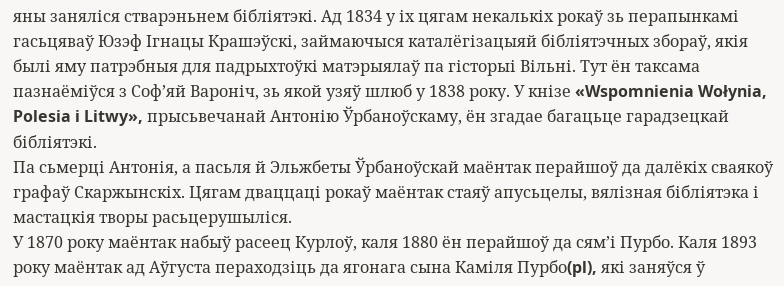яны заняліся стварэньнем бібліятэкі. Ад 1834 у іх цягам некалькіх рокаў зь перапынкамі гасьцяваў Юзэф Ігнацы Крашэўскі, займаючыся каталёгізацыяй бібліятэчных збораў, якія былі яму патрэбныя для падрыхтоўкі матэрыялаў па гісторыі Вільні. Тут ён таксама пазнаёміўся з Соф’яй Вароніч, зь якой узяў шлюб у 1838 року. У кнізе «Wspomnienia Wołynia, Polesia i Litwy», прысьвечанай Антонію Ўрбаноўскаму, ён згадае багацьце гарадзецкай бібліятэкі.
Па сьмерці Антонія, а пасьля й Эльжбеты Ўрбаноўскай маёнтак перайшоў да далёкіх сваякоў графаў Скаржынскіх. Цягам дваццаці рокаў маёнтак стаяў апусьцелы, вялізная бібліятэка і мастацкія творы расьцерушыліся.
У 1870 року маёнтак набыў расеец Курлоў, каля 1880 ён перайшоў да сям’і Пурбо. Каля 1893 року маёнтак ад Аўгуста пераходзіць да ягонага сына Каміля Пурбо(pl), які заняўся ў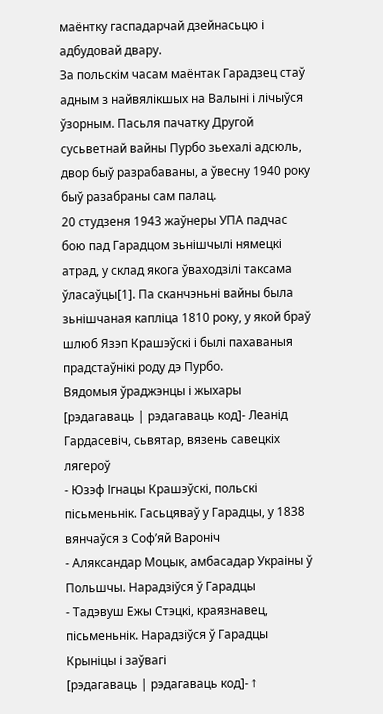маёнтку гаспадарчай дзейнасьцю і адбудовай двару.
За польскім часам маёнтак Гарадзец стаў адным з найвялікшых на Валыні і лічыўся ўзорным. Пасьля пачатку Другой сусьветнай вайны Пурбо зьехалі адсюль, двор быў разрабаваны, а ўвесну 1940 року быў разабраны сам палац.
20 студзеня 1943 жаўнеры УПА падчас бою пад Гарадцом зьнішчылі нямецкі атрад, у склад якога ўваходзілі таксама ўласаўцы[1]. Па сканчэньні вайны была зьнішчаная капліца 1810 року, у якой браў шлюб Язэп Крашэўскі і былі пахаваныя прадстаўнікі роду дэ Пурбо.
Вядомыя ўраджэнцы і жыхары
[рэдагаваць | рэдагаваць код]- Леанід Гардасевіч, сьвятар, вязень савецкіх лягероў
- Юзэф Ігнацы Крашэўскі, польскі пісьменьнік. Гасьцяваў у Гарадцы, у 1838 вянчаўся з Соф’яй Вароніч
- Аляксандар Моцык, амбасадар Украіны ў Польшчы. Нарадзіўся ў Гарадцы
- Тадэвуш Ежы Стэцкі, краязнавец, пісьменьнік. Нарадзіўся ў Гарадцы
Крыніцы і заўвагі
[рэдагаваць | рэдагаваць код]- ↑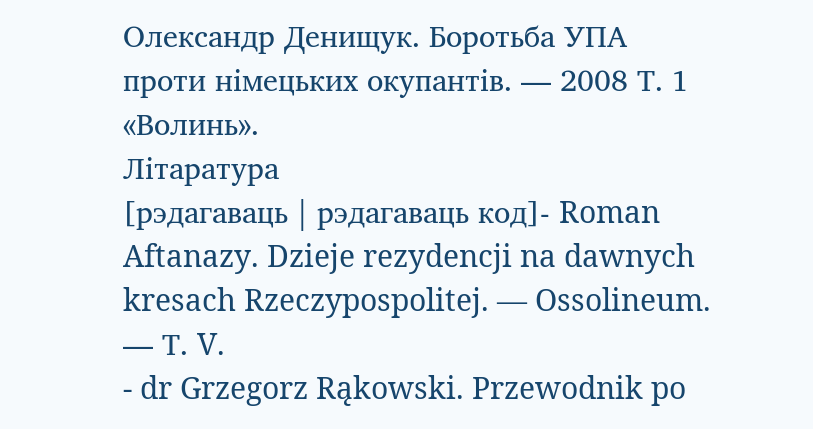Олександр Денищук. Боротьба УПА проти німецьких окупантів. — 2008 Т. 1 «Волинь».
Літаратура
[рэдагаваць | рэдагаваць код]- Roman Aftanazy. Dzieje rezydencji na dawnych kresach Rzeczypospolitej. — Ossolineum. — Т. V.
- dr Grzegorz Rąkowski. Przewodnik po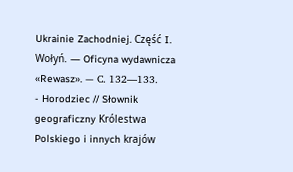Ukrainie Zachodniej. Część I. Wołyń. — Oficyna wydawnicza «Rewasz». — С. 132—133.
- Horodziec // Słownik geograficzny Królestwa Polskiego i innych krajów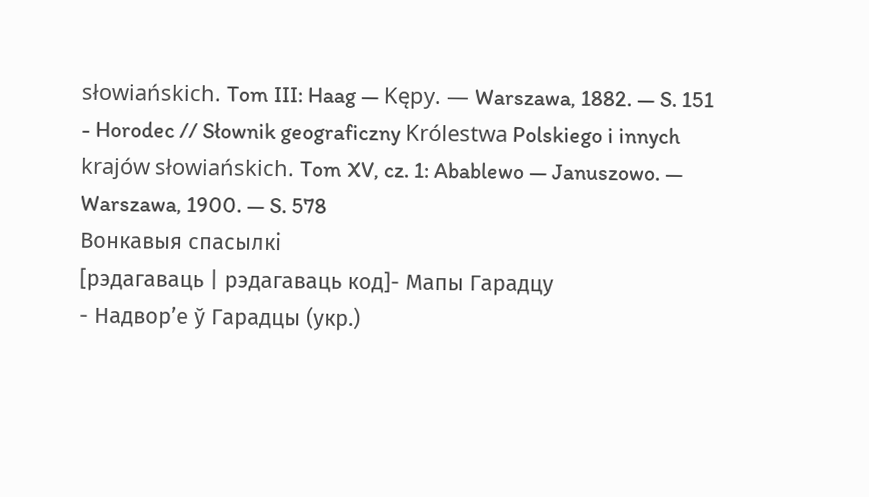słowiańskich. Tom III: Haag — Kępy. — Warszawa, 1882. — S. 151
- Horodec // Słownik geograficzny Królestwa Polskiego i innych krajów słowiańskich. Tom XV, cz. 1: Abablewo — Januszowo. — Warszawa, 1900. — S. 578
Вонкавыя спасылкі
[рэдагаваць | рэдагаваць код]- Мапы Гарадцу
- Надвор’е ў Гарадцы (укр.)